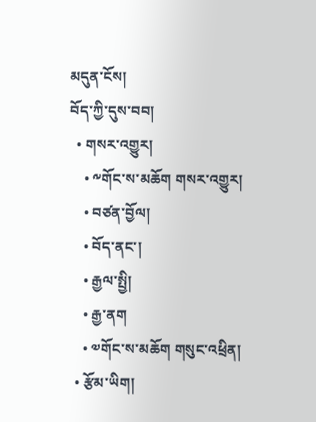མདུན་ངོས།
བོད་ཀྱི་དུས་བབ།
  • གསར་འགྱུར།
    • ༸གོང་ས་མཆོག གསར་འགྱུར།
    • བཙན་བྱོལ།
    • བོད་ནང་།
    • རྒྱལ་སྤྱི།
    • རྒྱ་ནག
    • ༧གོང་ས་མཆོག གསུང་འཕྲིན།
  • རྩོམ་ཡིག།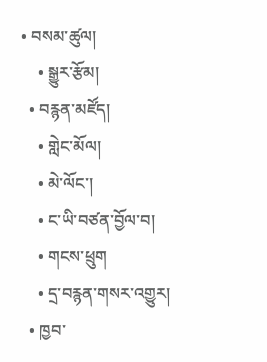• བསམ་ཚུལ།
    • སྒྱུར་རྩོམ།
  • བརྙན་མཛོད།
    • གླེང་མོལ།
    • མེ་ལོང་།
    • ང་ཡི་བཙན་བྱོལ་བ།
    • གངས་ཕྲུག
    • དྲ་བརྙན་གསར་འགྱུར།
  • ཁྱབ་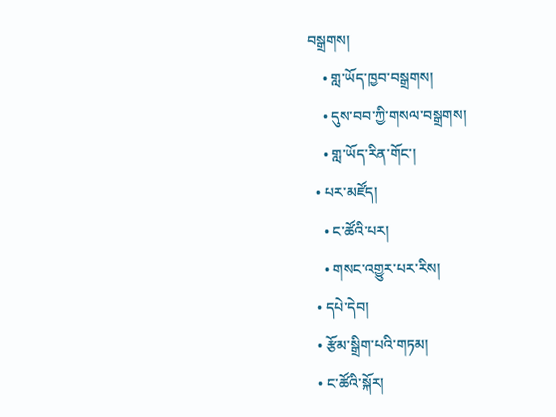བསྒྲགས།
    • གླ་ཡོད་ཁྱབ་བསྒྲགས།
    • དུས་བབ་ཀྱི་གསལ་བསྒྲགས།
    • གླ་ཡོད་རིན་གོང་།
  • པར་མཛོད།
    • ང་ཚོའི་པར།
    • གསང་འགྱུར་པར་རིས།
  • དཔེ་དེབ།
  • རྩོམ་སྒྲིག་པའི་གཏམ།
  • ང་ཚོའི་སྐོར།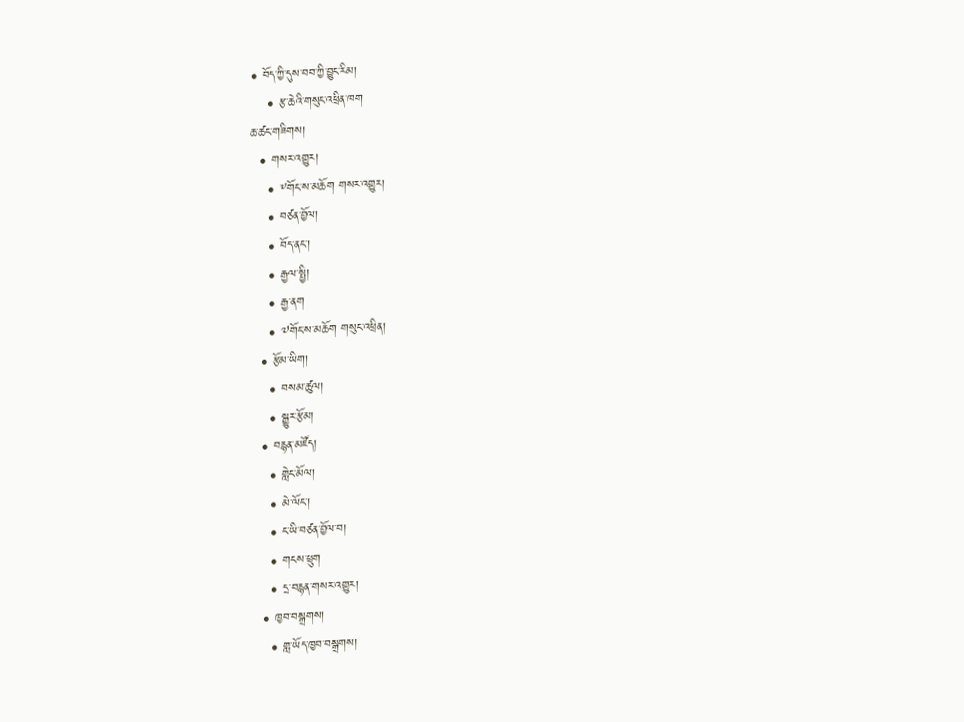• བོད་ཀྱི་དུས་བབ་ཀྱི་བྱུང་རིམ།
    • རྩ་ཆེའི་གསུང་འཕྲིན་ཁག
ཆ་ཚང་གཟིགས།
  • གསར་འགྱུར།
    • ༸གོང་ས་མཆོག གསར་འགྱུར།
    • བཙན་བྱོལ།
    • བོད་ནང་།
    • རྒྱལ་སྤྱི།
    • རྒྱ་ནག
    • ༧གོང་ས་མཆོག གསུང་འཕྲིན།
  • རྩོམ་ཡིག།
    • བསམ་ཚུལ།
    • སྒྱུར་རྩོམ།
  • བརྙན་མཛོད།
    • གླེང་མོལ།
    • མེ་ལོང་།
    • ང་ཡི་བཙན་བྱོལ་བ།
    • གངས་ཕྲུག
    • དྲ་བརྙན་གསར་འགྱུར།
  • ཁྱབ་བསྒྲགས།
    • གླ་ཡོད་ཁྱབ་བསྒྲགས།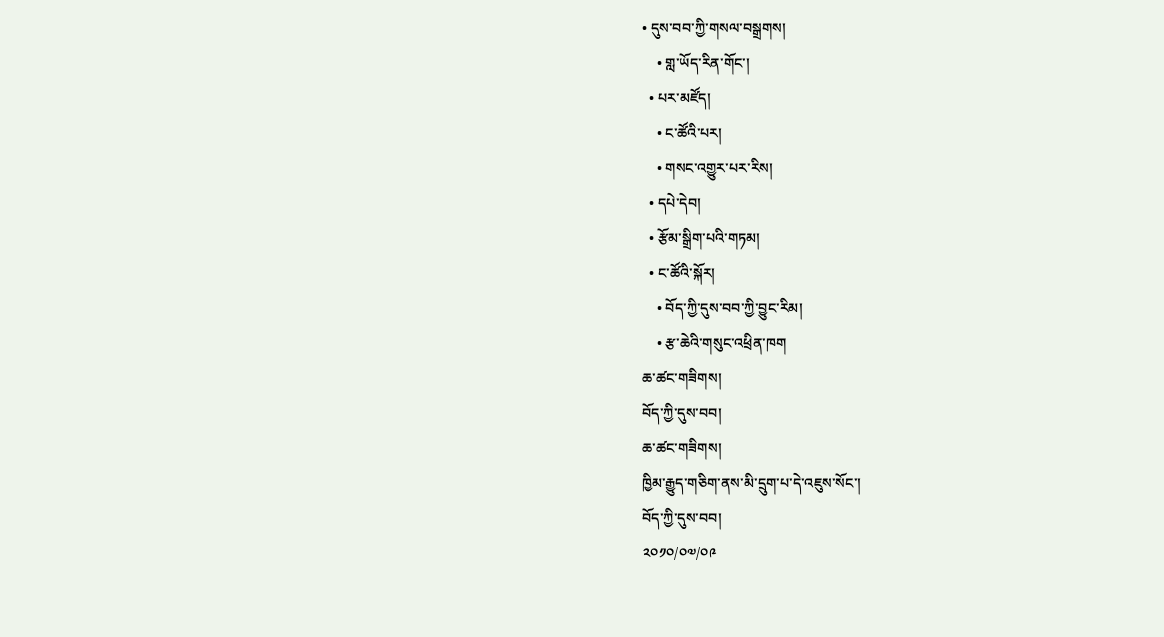• དུས་བབ་ཀྱི་གསལ་བསྒྲགས།
    • གླ་ཡོད་རིན་གོང་།
  • པར་མཛོད།
    • ང་ཚོའི་པར།
    • གསང་འགྱུར་པར་རིས།
  • དཔེ་དེབ།
  • རྩོམ་སྒྲིག་པའི་གཏམ།
  • ང་ཚོའི་སྐོར།
    • བོད་ཀྱི་དུས་བབ་ཀྱི་བྱུང་རིམ།
    • རྩ་ཆེའི་གསུང་འཕྲིན་ཁག
ཆ་ཚང་གཟིགས།
བོད་ཀྱི་དུས་བབ།
ཆ་ཚང་གཟིགས།
ཁྱིམ་རྒྱུད་གཅིག་ནས་མི་དྲུག་པ་དེ་འཇུས་སོང་།
བོད་ཀྱི་དུས་བབ།
༢༠༡༠/༠༧/༠༩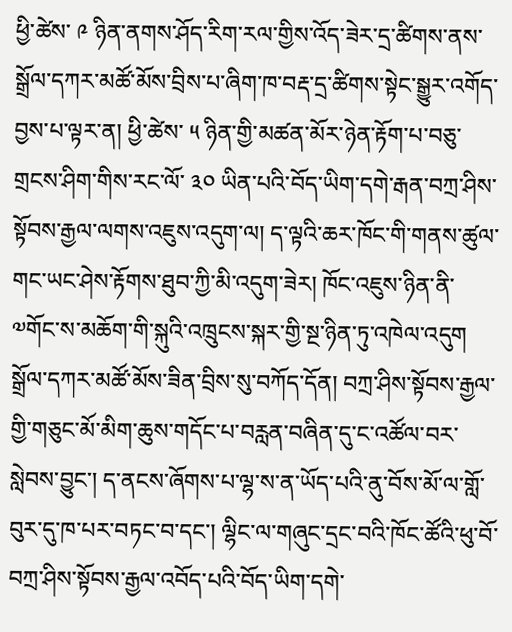ཕྱི་ཚེས་ ༩ ཉིན་ནགས་ཤོད་རིག་རལ་གྱིས་འོད་ཟེར་དྲ་ཚིགས་ནས་སྒྲོལ་དཀར་མཚོ་མོས་བྲིས་པ་ཞིག་ཁ་བརྡ་དྲ་ཚིགས་སྟེང་སྒྱུར་འགོད་བྱས་པ་ལྟར་ན། ཕྱི་ཚེས་ ༥ ཉིན་གྱི་མཚན་མོར་ཉེན་རྟོག་པ་བཅུ་གྲངས་ཤིག་གིས་རང་ལོ་ ༣༠ ཡིན་པའི་བོད་ཡིག་དགེ་རྒན་བཀྲ་ཤིས་སྟོབས་རྒྱལ་ལགས་འཇུས་འདུག་ལ། ད་ལྟའི་ཆར་ཁོང་གི་གནས་ཚུལ་གང་ཡང་ཤེས་རྟོགས་ཐུབ་ཀྱི་མི་འདུག་ཟེར། ཁོང་འཇུས་ཉིན་ནི་༧གོང་ས་མཆོག་གི་སྐུའི་འཁྲུངས་སྐར་གྱི་སྔ་ཉིན་ཏུ་འཁེལ་འདུག
སྒྲོལ་དཀར་མཚོ་མོས་ཟིན་བྲིས་སུ་བཀོད་དོན། བཀྲ་ཤིས་སྟོབས་རྒྱལ་གྱི་གཅུང་མོ་མིག་ཆུས་གདོང་པ་བརླན་བཞིན་དུ་ང་འཚོལ་བར་སླེབས་བྱུང་། ད་ནངས་ཞོགས་པ་ལྷ་ས་ན་ཡོད་པའི་ནུ་བོས་མོ་ལ་གློ་བུར་དུ་ཁ་པར་བཏང་བ་དང་། ལྷིང་ལ་གཞུང་དྲང་བའི་ཁོང་ཚོའི་ཕུ་བོ་བཀྲ་ཤིས་སྟོབས་རྒྱལ་འབོད་པའི་བོད་ཡིག་དགེ་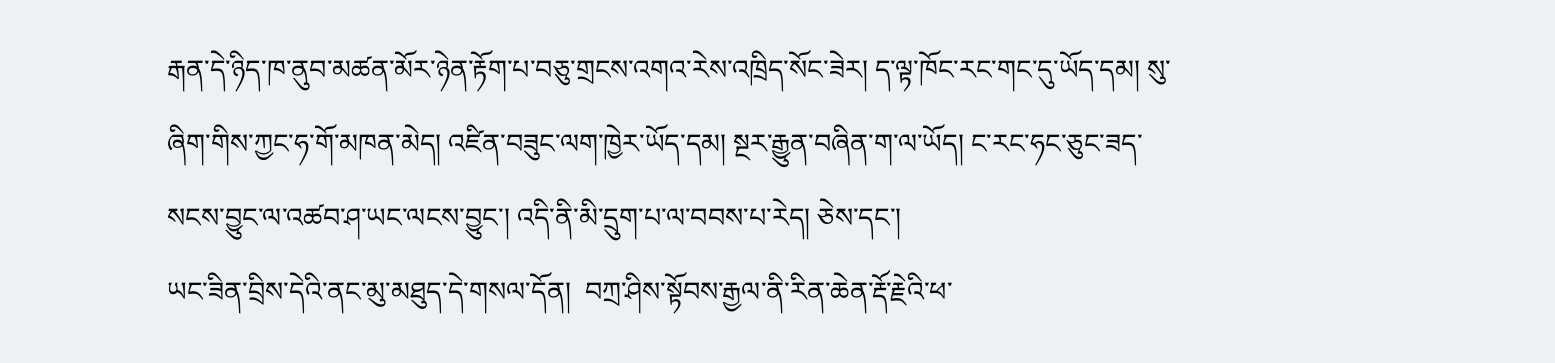རྒན་དེ་ཉིད་ཁ་ནུབ་མཚན་མོར་ཉེན་རྟོག་པ་བཅུ་གྲངས་འགའ་རེས་འཁྲིད་སོང་ཟེར། ད་ལྟ་ཁོང་རང་གང་དུ་ཡོད་དམ། སུ་ཞིག་གིས་ཀྱང་ཧ་གོ་མཁན་མེད། འཛིན་བཟུང་ལག་ཁྱེར་ཡོད་དམ། སྔར་རྒྱུན་བཞིན་ག་ལ་ཡོད། ང་རང་ཧང་ཅུང་ཟད་སངས་བྱུང་ལ་འཚབ་ཤ་ཡང་ལངས་བྱུང་། འདི་ནི་མི་དྲུག་པ་ལ་བབས་པ་རེད། ཅེས་དང་།
ཡང་ཟིན་བྲིས་དེའི་ནང་མུ་མཐུད་དེ་གསལ་དོན།  བཀྲ་ཤིས་སྟོབས་རྒྱལ་ནི་རིན་ཆེན་རྡོ་རྗེའི་ཕ་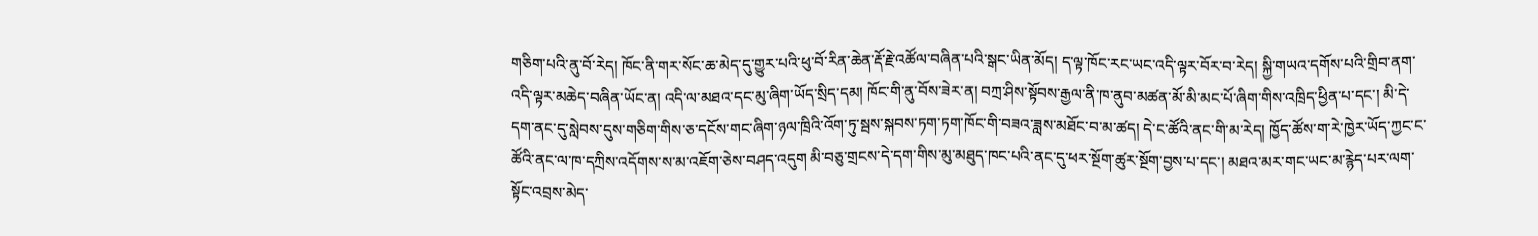གཅིག་པའི་ནུ་བོ་རེད། ཁོང་ནི་གར་སོང་ཆ་མེད་དུ་གྱུར་པའི་ཕུ་བོ་རིན་ཆེན་རྡོ་རྗེ་འཚོལ་བཞིན་པའི་སྒང་ཡིན་མོད། ད་ལྟ་ཁོང་རང་ཡང་འདི་ལྟར་བོར་བ་རེད། སྐྱི་གཡའ་དགོས་པའི་གྲིབ་ནག་འདི་ལྟར་མཆེད་བཞིན་ཡོང་ན། འདི་ལ་མཐའ་དང་མུ་ཞིག་ཡོད་སྲིད་དམ། ཁོང་གི་ནུ་བོས་ཟེར་ན། བཀྲ་ཤིས་སྟོབས་རྒྱལ་ནི་ཁ་ནུབ་མཚན་མོ་མི་མང་པོ་ཞིག་གིས་འཁྲིད་ཕྱིན་པ་དང་། མི་དེ་དག་ནང་དུ་སླེབས་དུས་གཅིག་གིས་ཅ་དངོས་གང་ཞིག་ཉལ་ཁྲིའི་འོག་ཏུ་སྦས་སྐབས་ཏག་ཏག་ཁོང་གི་བཟའ་ཟླས་མཐོང་བ་མ་ཚད། དེ་ང་ཚོའི་ནང་གི་མ་རེད། ཁྱོད་ཚོས་ག་རེ་ཁྱེར་ཡོད་ཀྱང་ང་ཚོའི་ནང་ལ་ཁ་དཀྲིས་འདོགས་ས་མ་འཇོག་ཅེས་བཤད་འདུག མི་བཅུ་གྲངས་དེ་དག་གིས་མུ་མཐུད་ཁང་པའི་ནང་དུ་ཕར་སྔོག་ཚུར་སྔོག་བྱས་པ་དང་། མཐའ་མར་གང་ཡང་མ་རྙེད་པར་ལག་སྟོང་འབྲས་མེད་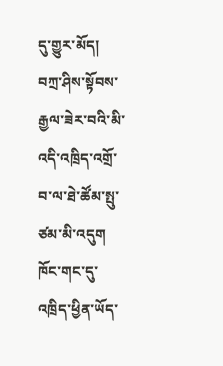དུ་གྱུར་མོད།  བཀྲ་ཤིས་སྟོབས་རྒྱལ་ཟེར་བའི་མི་འདི་འཁྲིད་འགྲོ་བ་ལ་ཐེ་ཚོམ་སྤུ་ཙམ་མི་འདུག ཁོང་གང་དུ་འཁྲིད་ཕྱིན་ཡོད་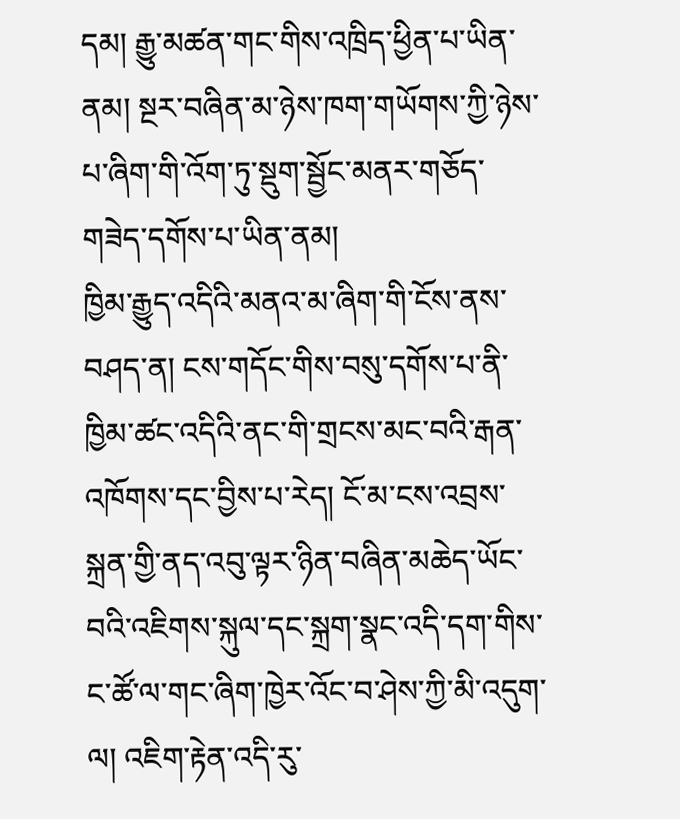དམ། རྒྱུ་མཚན་གང་གིས་འཁྲིད་ཕྱིན་པ་ཡིན་ནམ། སྔར་བཞིན་མ་ཉེས་ཁག་གཡོགས་ཀྱི་ཉེས་པ་ཞིག་གི་འོག་ཏུ་སྡུག་སྦྱོང་མནར་གཅོད་གཟེད་དགོས་པ་ཡིན་ནམ།
ཁྱིམ་རྒྱུད་འདིའི་མནའ་མ་ཞིག་གི་ངོས་ནས་བཤད་ན། ངས་གདོང་གིས་བསུ་དགོས་པ་ནི་ཁྱིམ་ཚང་འདིའི་ནང་གི་གྲངས་མང་བའི་རྒན་འཁོགས་དང་བྱིས་པ་རེད། ངོ་མ་ངས་འབྲས་སྐྲན་གྱི་ནད་འབུ་ལྟར་ཉིན་བཞིན་མཆེད་ཡོང་བའི་འཇིགས་སྐུལ་དང་སྐྲག་སྣང་འདི་དག་གིས་ང་ཚོ་ལ་གང་ཞིག་ཁྱེར་འོང་བ་ཤེས་ཀྱི་མི་འདུག་ལ། འཇིག་རྟེན་འདི་རུ་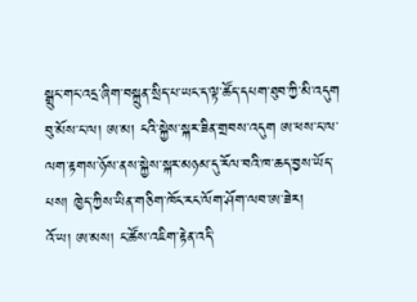སྒྲུང་གང་འདྲ་ཞིག་བསྐྲུན་སྲིད་པ་ཡང་ད་ལྟ་ཚོད་དཔག་ཐུབ་ཀྱི་མི་འདུག
བུ་མོས་ང་ལ། ཨ་མ། ངའི་སྐྱེས་སྐར་ཟིན་གྲབས་འདུག ཨ་ཕས་ང་ལ་ལག་རྟགས་ཉོས་ནས་སྐྱེས་སྐར་མཉམ་དུ་རོལ་བའི་ཁ་ཆད་བྱས་ཡོད་པས། ཁྱེད་ཀྱིས་ཡིན་གཅིག་ཁོང་རང་ལོག་ཤོག་ལབ་ཨ་ཟེར།
འོ་ཡ། ཨ་མས། ང་ཚོས་འཇིག་རྟེན་འདི་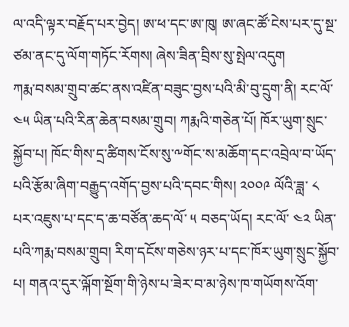ལ་འདི་ལྟར་བརྗོད་པར་བྱེད། ཨ་ཕ་དང་ཨ་ཁུ། ཨ་ཞང་ཚོ་ངེས་པར་དུ་སྔ་ཙམ་ནང་དུ་ལོག་གཏོང་རོགས། ཞེས་ཟིན་བྲིས་སུ་སྤེལ་འདུག
ཀརྨ་བསམ་གྲུབ་ཚང་ནས་འཛིན་བཟུང་བྱས་པའི་མི་བུ་དྲུག་ནི། རང་ལོ་ ༤༥ ཡིན་པའི་རིན་ཆེན་བསམ་གྲུབ། ཀརྨའི་གཅེན་པོ། ཁོར་ཡུག་སྲུང་སྐྱོབ་པ། ཁོང་གིས་དྲ་ཚིགས་ངོས་སུ་༸གོང་ས་མཆོག་དང་འབྲེལ་བ་ཡོད་པའི་རྩོམ་ཞིག་བརྒྱུད་འགོད་བྱས་པའི་དབང་གིས། ༢༠༠༩ ལོའི་ཟླ་ ༨ པར་འཇུས་པ་དང་ད་ཆ་བཙོན་ཆད་ལོ་ ༥ བཅད་ཡོད། རང་ལོ་ ༤༢ ཡིན་པའི་ཀརྨ་བསམ་གྲུབ། རིག་དངོས་གཅེས་ཉར་པ་དང་ཁོར་ཡུག་སྲུང་སྐྱོབ་པ། གནའ་དུར་ལྐོག་སྔོག་གི་ཉེས་པ་ཟེར་བ་མ་ཉེས་ཁ་གཡོགས་འོག་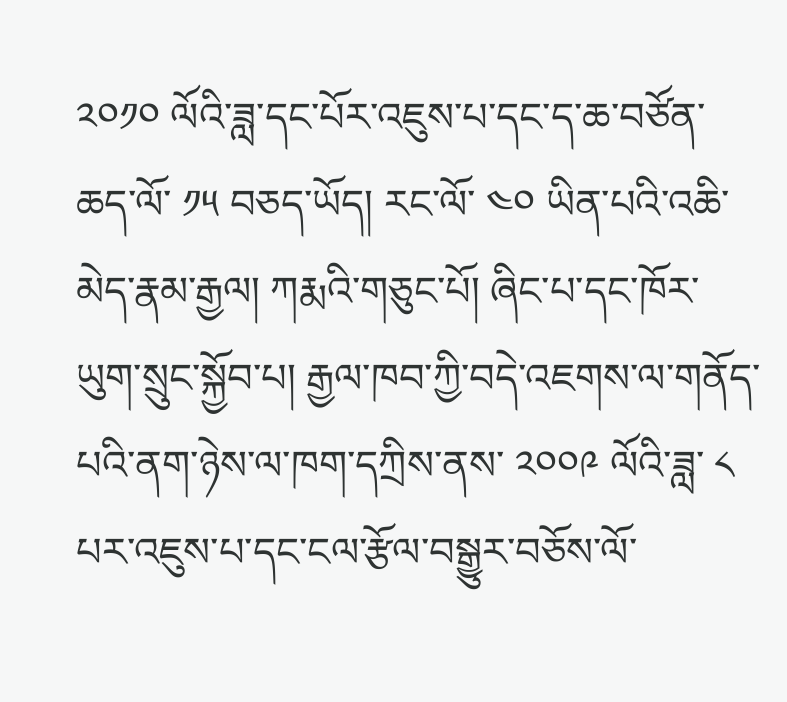༢༠༡༠ ལོའི་ཟླ་དང་པོར་འཇུས་པ་དང་ད་ཆ་བཙོན་ཆད་ལོ་ ༡༥ བཅད་ཡོད། རང་ལོ་ ༤༠ ཡིན་པའི་འཆི་མེད་རྣམ་རྒྱལ། ཀརྨའི་གཅུང་པོ། ཞིང་པ་དང་ཁོར་ཡུག་སྲུང་སྐྱོབ་པ། རྒྱལ་ཁབ་ཀྱི་བདེ་འཇགས་ལ་གནོད་པའི་ནག་ཉེས་ལ་ཁག་དཀྲིས་ནས་ ༢༠༠༩ ལོའི་ཟླ་ ༨ པར་འཇུས་པ་དང་ངལ་རྩོལ་བསྒྱུར་བཅོས་ལོ་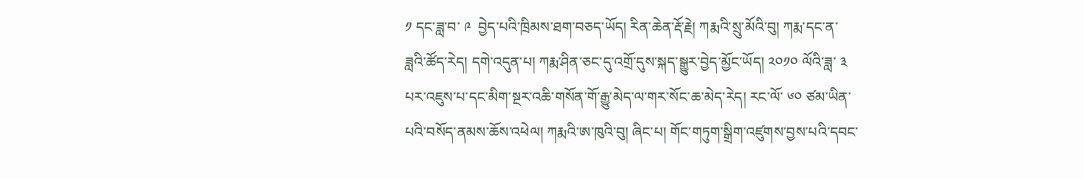༡ དང་ཟླ་བ་ ༩  བྱེད་པའི་ཁྲིམས་ཐག་བཅད་ཡོད། རིན་ཆེན་རྡོ་རྗེ། ཀརྨའི་སྲུ་མོའི་བུ། ཀརྨ་དང་ན་ཟླའི་ཚོད་རེད། དགེ་འདུན་པ། ཀརྨ་ཤིན་ཅང་དུ་འགྲོ་དུས་སྐད་སྒྱུར་བྱེད་མྱོང་ཡོད། ༢༠༡༠ ལོའི་ཟླ་ ༣ པར་འཇུས་པ་དང་མིག་སྔར་འཆི་གསོན་གོ་རྒྱུ་མེད་ལ་གར་སོང་ཆ་མེད་རེད། རང་ལོ་ ༦༠ ཙམ་ཡིན་པའི་བསོད་ནམས་ཆོས་འཕེལ། ཀརྨའི་ཨ་ཁུའི་བུ། ཞིང་པ། གོང་གཏུག་སྒྲིག་འཛུགས་བྱས་པའི་དབང་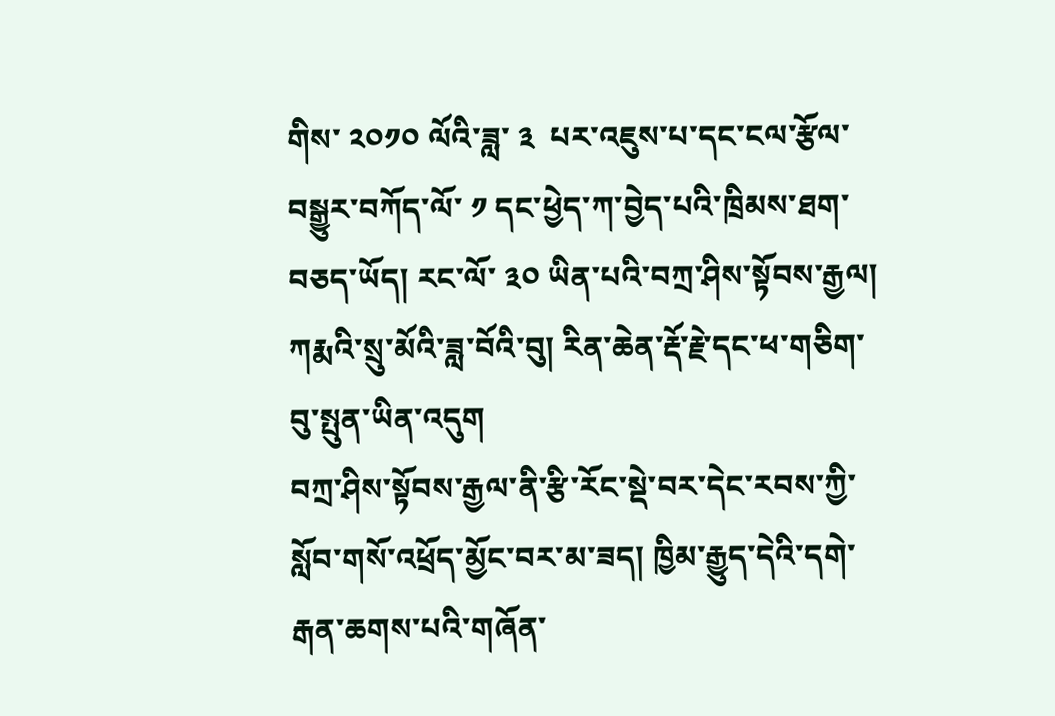གིས་ ༢༠༡༠ ལོའི་ཟླ་ ༣  པར་འཇུས་པ་དང་ངལ་རྩོལ་བསྒྱུར་བཀོད་ལོ་ ༡ དང་ཕྱེད་ཀ་བྱེད་པའི་ཁྲིམས་ཐག་བཅད་ཡོད། རང་ལོ་ ༣༠ ཡིན་པའི་བཀྲ་ཤིས་སྟོབས་རྒྱལ། ཀརྨའི་སྲུ་མོའི་ཟླ་བོའི་བུ། རིན་ཆེན་རྡོ་རྗེ་དང་ཕ་གཅིག་བུ་སྤུན་ཡིན་འདུག
བཀྲ་ཤིས་སྟོབས་རྒྱལ་ནི་རྩི་རོང་སྡེ་བར་དེང་རབས་ཀྱི་སློབ་གསོ་འཕྲོད་མྱོང་བར་མ་ཟད། ཁྱིམ་རྒྱུད་དེའི་དགེ་རྒན་ཆགས་པའི་གཞོན་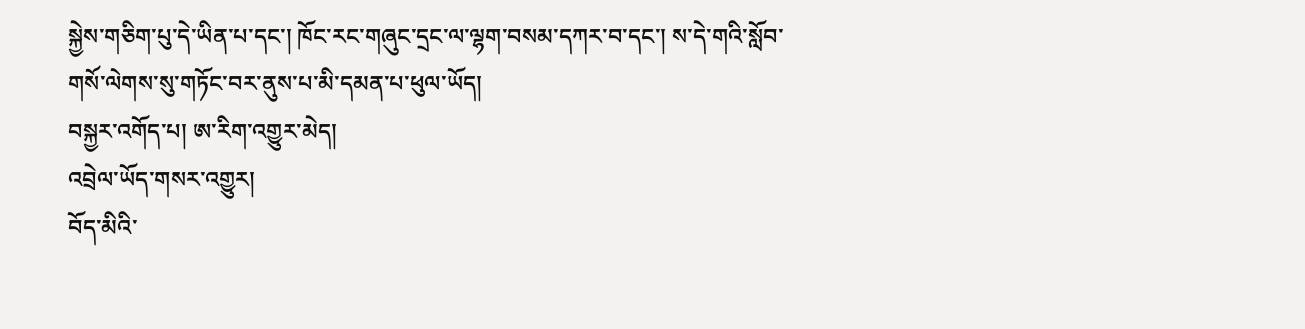སྐྱེས་གཅིག་པུ་དེ་ཡིན་པ་དང་། ཁོང་རང་གཞུང་དྲང་ལ་ལྷག་བསམ་དཀར་བ་དང་། ས་དེ་གའི་སློབ་གསོ་ལེགས་སུ་གཏོང་བར་ནུས་པ་མི་དམན་པ་ཕུལ་ཡོད།
བསྐྱར་འགོད་པ། ཨ་རིག་འགྱུར་མེད།
འབྲེལ་ཡོད་གསར་འགྱུར།
བོད་མིའི་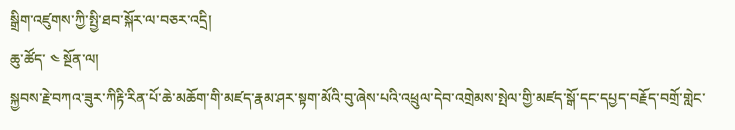སྒྲིག་འཛུགས་ཀྱི་སྤྱི་ཐབ་སྐོར་ལ་བཅར་འདྲི།
ཆུ་ཚོད་ ༤ སྔོན་ལ།
སྐྱབས་རྗེ་བཀའ་ཟུར་ཀིརྟི་རིན་པོ་ཆེ་མཆོག་གི་མཛད་རྣམ་ཤར་སྟག་མོའི་བུ་ཞེས་པའི་འཕྲུལ་དེབ་འགྲེམས་སྤེལ་གྱི་མཛད་སྒོ་དང་དཔྱད་བརྗོད་བགྲོ་གླེང་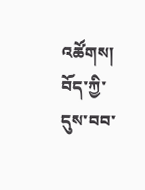འཚོགས། བོད་ཀྱི་དུས་བབ་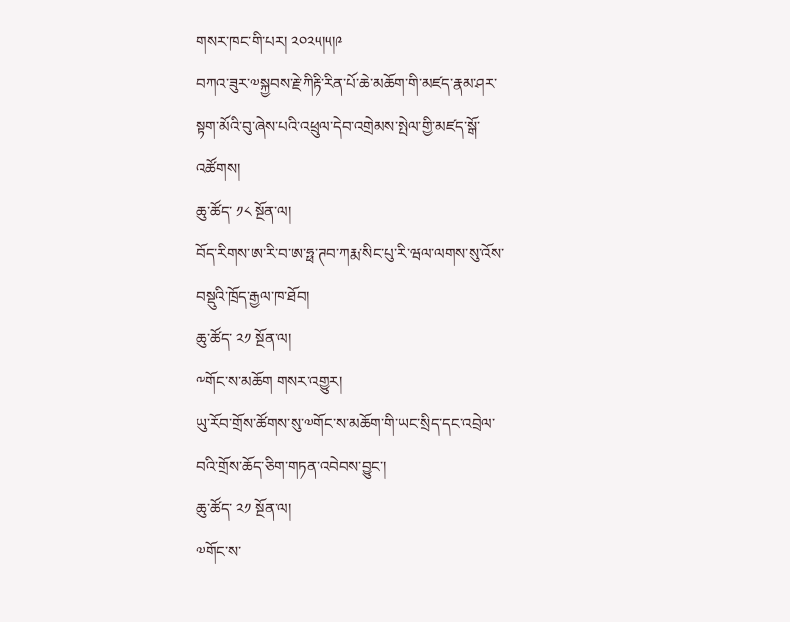གསར་ཁང་གི་པར། ༢༠༢༥།༥།༩
བཀའ་ཟུར་༧སྐྱབས་རྗེ་ཀིརྟི་རིན་པོ་ཆེ་མཆོག་གི་མཛད་རྣམ་ཤར་སྟག་མོའི་བུ་ཞེས་པའི་འཕྲུལ་དེབ་འགྲེམས་སྤེལ་གྱི་མཛད་སྒོ་འཚོགས།
ཆུ་ཚོད་ ༡༨ སྔོན་ལ།
བོད་རིགས་ཨ་རི་བ་ཨ་ཧྥ་ཊབ་ཀརྨ་སིང་པུ་རི་ཝལ་ལགས་སུ་འོས་བསྡུའི་ཁྲོད་རྒྱལ་ཁ་ཐོབ།
ཆུ་ཚོད་ ༢༡ སྔོན་ལ།
༸གོང་ས་མཆོག གསར་འགྱུར།
ཡུ་རོབ་གྲོས་ཚོགས་སུ་༧གོང་ས་མཆོག་གི་ཡང་སྲིད་དང་འབྲེལ་བའི་གྲོས་ཆོད་ཅིག་གཏན་འབེབས་བྱུང་།
ཆུ་ཚོད་ ༢༡ སྔོན་ལ།
༧གོང་ས་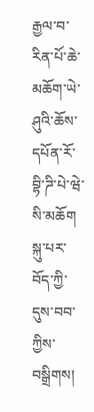རྒྱལ་བ་རིན་པོ་ཆེ་མཆོག་ཡེ་ཤུའི་ཆོས་དཔོན་རོ་བྷི་ཌི་པེ་ཝེ་སི་མཆོག སྐུ་པར་བོད་ཀྱི་དུས་བབ་ཀྱིས་བསྒྲིགས།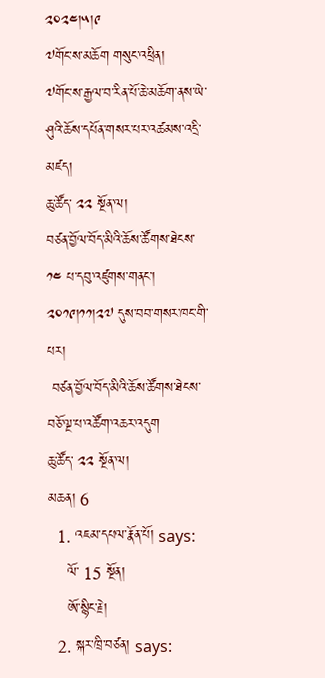༢༠༢༤།༥།༩
༧གོང་ས་མཆོག གསུང་འཕྲིན།
༧གོང་ས་རྒྱལ་བ་རིན་པོ་ཆེ་མཆོག་ནས་ཡེ་ཤུའི་ཆོས་དཔོན་གསར་པར་འཚམས་འདྲི་མཛད།
ཆུ་ཚོད་ ༢༢ སྔོན་ལ།
བཙན་བྱོལ་བོད་མིའི་ཆོས་ཚོགས་ཐེངས་ ༡༤ པ་དབུ་འཛུགས་གནང་། ༢༠༡༩།༡༡།༢༧ དུས་བབ་གསར་ཁང་གི་པར།
 བཙན་བྱོལ་བོད་མིའི་ཆོས་ཚོགས་ཐེངས་བཅོ་ལྔ་པ་འཚོག་འཆར་འདུག
ཆུ་ཚོད་ ༢༢ སྔོན་ལ།
མཆན། 6
  1. འཇམ་དཔལ་རྣོན་པོ། says:
    ལོ་ 15 སྔོན།
    ཨོ་སྙིང་རྗེ།
  2. སྐར་ཁྲི་བཙན། says: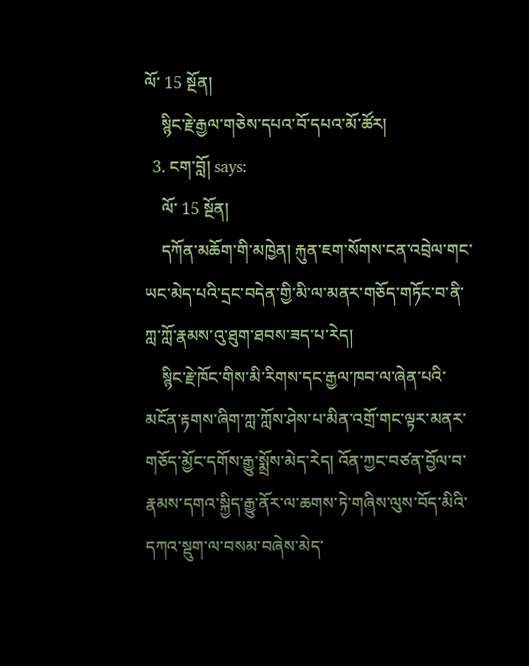ལོ་ 15 སྔོན།
    སྙིང་རྗེ་རྒྱལ་གཅེས་དཔའ་བོ་དཔའ་མོ་ཚོར།
  3. ངག་བློ། says:
    ལོ་ 15 སྔོན།
    དཀོན་མཆོག་གི་མཁྱེན། རྐུན་ཇག་སོགས་ངན་འབྲེལ་གང་ཡང་མེད་པའི་དྲང་བདེན་གྱི་མི་ལ་མནར་གཅོད་གཏོང་བ་ནི་ཀླ་ཀློ་རྣམས་འུ་ཐུག་ཐབས་ཟད་པ་རེད།
    སྙིང་རྗེ་ཁོང་གིས་མི་རིགས་དང་རྒྱལ་ཁབ་ལ་ཞེན་པའི་མངོན་རྟགས་ཞིག་ཀླ་ཀློས་ཤེས་པ་མིན་འགྲོ་གང་ལྟར་མནར་གཅོད་མྱོང་དགོས་རྒྱུ་སྨྲོས་མེད་རེད། འོན་ཀྱང་བཙན་བྱོལ་བ་རྣམས་དགའ་སྐྱིད་རྒྱུ་ནོར་ལ་ཆགས་ཏེ་གཞིས་ལུས་བོད་མིའི་དཀའ་སྡུག་ལ་བསམ་བཞེས་མེད་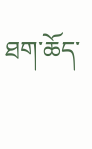ཐག་ཆོད་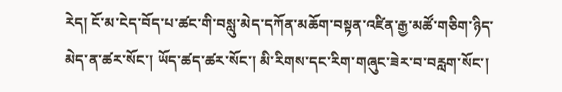རེད། ངོ་མ་ངེད་བོད་པ་ཚང་གི་བསླུ་མེད་དཀོན་མཆོག་བསྟན་འཛིན་རྒྱ་མཚོ་གཅིག་ཉིད་མེད་ན་ཚར་སོང་། ཡོད་ཚད་ཚར་སོང་། མི་རིགས་དང་རིག་གཞུང་ཟེར་བ་བརླག་སོང་།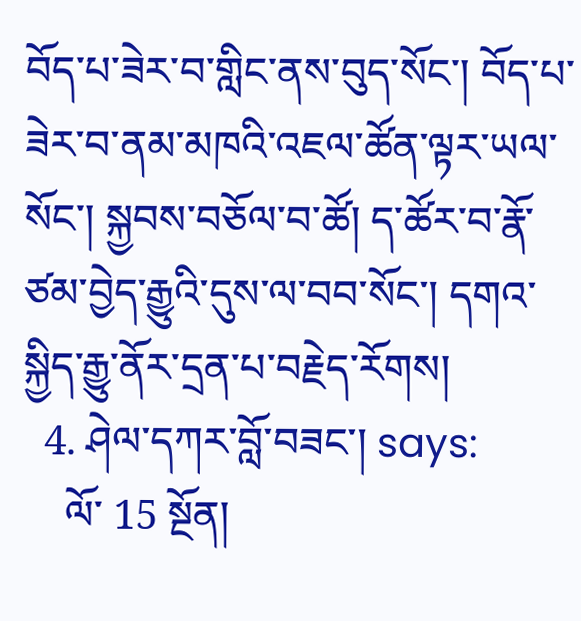བོད་པ་ཟེར་བ་གླིང་ནས་བུད་སོང་། བོད་པ་ཟེར་བ་ནམ་མཁའི་འཇལ་ཚོན་ལྟར་ཡལ་སོང་། སྐྱབས་བཅོལ་བ་ཚོ། ད་ཚོར་བ་རྣོ་ཙམ་བྱེད་རྒྱུའི་དུས་ལ་བབ་སོང་། དགའ་སྐྱིད་རྒྱུ་ནོར་དྲན་པ་བརྗེད་རོགས།
  4. ཤེལ་དཀར་བློ་བཟང་། says:
    ལོ་ 15 སྔོན།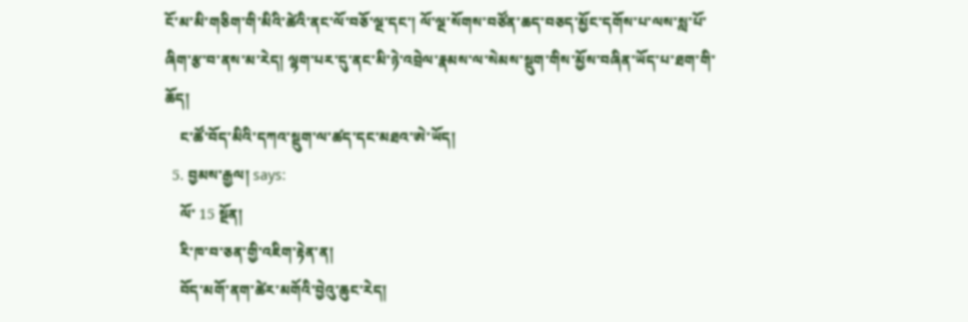ངོ་མ་མི་གཅིག་གི་མིའི་ཚེའི་ནང་ལོ་བཅོ་ལྔ་དང་། ལོ་ལྔ་སོགས་བཙོན་ཆད་བཅད་མྱོང་དགོས་པ་ལས་སླ་པོ་ཞིག་རྩ་བ་ནས་མ་རེད། ལྷག་པར་དུ་ནང་མི་ཉེ་འབྲེལ་རྣམས་ལ་སེམས་སྡུག་གིས་མྱོས་བཞིན་ཡོད་པ་ཐག་གི་ཆོད།
    ང་ཚོ་བོད་མིའི་དཀའ་སྡུག་ལ་ཚད་དང་མཐའ་ཨེ་ཡོད།
  5. བྱམས་རྒྱལ། says:
    ལོ་ 15 སྔོན།
    རི་ཁ་བ་ཅན་གྱི་འཇིག་རྟེན་ན།
    བོད་མགོ་ནག་ཚེར་མགོའི་བྱེའུ་ཆུང་རེད།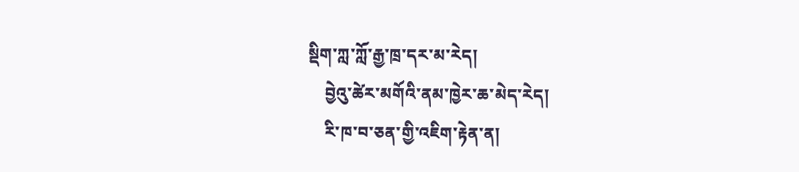སྡིག་ཀླ་ཀློ་རྒྱ་ཁྲ་དར་མ་རེད།
    བྱེའུ་ཚེར་མགོའི་ནམ་ཁྱེར་ཆ་མེད་རེད།
    རི་ཁ་བ་ཅན་གྱི་འཇིག་རྟེན་ན།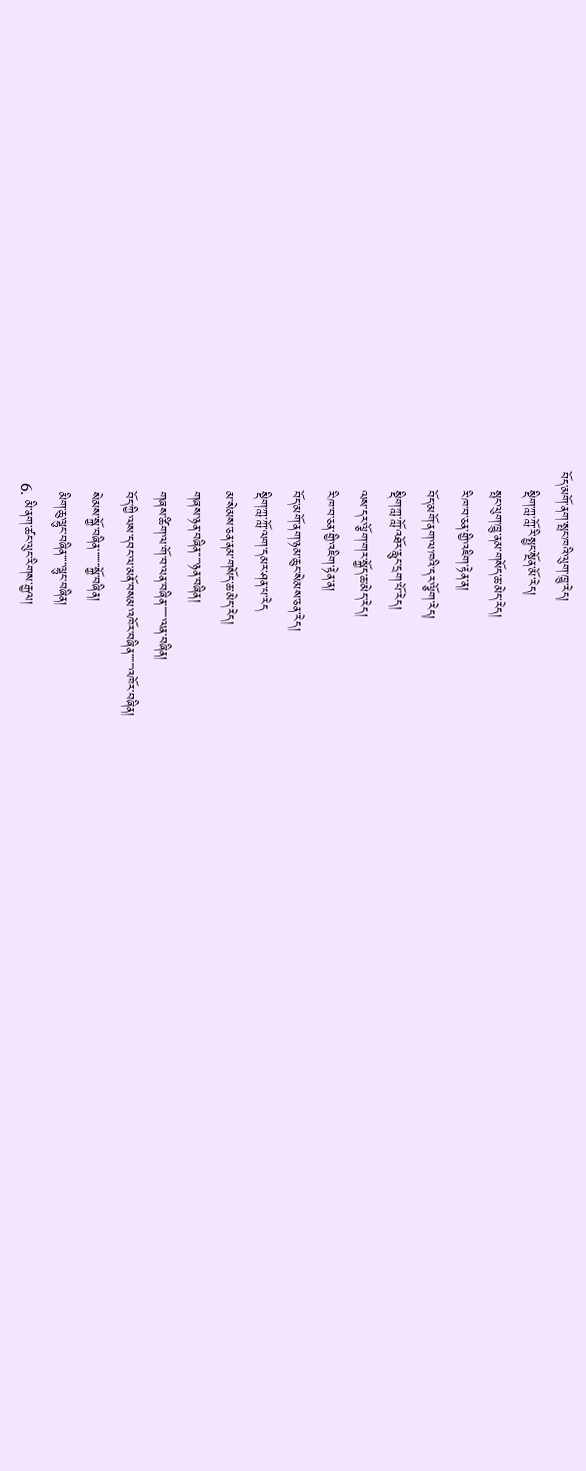བོད་མགོ་ནག་སྤང་ཁའི་ལུག་ཁྱུ་རེད།
    སྡིག་ཀླ་ཀློ་རི་སྤྱང་སྔོན་མོ་རེད།
    སྤང་ལུག་ཁྱུ་ནམ་གསོད་ཆ་མེད་རེད།
    རི་ཁ་བ་ཅན་གྱི་འཇིག་རྟེན་ན།
    བོད་མགོ་ནག་ལ་ཁའི་དར་ལྕོག་རེད།
    སྡིག་ཀླ་ཀློ་འཐོར་རླུང་དྲག་པོ་རེད།
    ལས་དར་ལྕོག་གར་སྐྱོད་ཆ་མེད་རེད།
    རི་ཁ་བ་ཅན་གྱི་འཇིག་རྟེན་ན།
    བོད་མགོ་ནག་ཉམ་ཆུང་སེམས་ཅན་རེད།
    སྡིག་ཀླ་ཀློ་ལག་དམར་ཤན་པ་རེད
    མ་སེམས་ཅན་ནམ་གསོད་ཆ་མེད་རེད།
    གཞས་ཉན་བཞིན་་་་་ཉན་བཞིན།
    གཞས་ཚིག་ལ་གོ་བ་ལན་བཞིན་་་་་་་ལན་བཞིན།
    བོད་ཀྱི་ལས་དབང་ལ་མནོ་བསམ་འཁོར་བཞིན་་་་་་་འཁོར་བཞིན།
    སེམས་སྐྱོ་བཞིན་་་་་་་་སྐྱོ་བཞིན།
    མིག་ཆུ་ལྷུང་བཞིན་་་་་ལྷུང་བཞིན།
  6. མི་ནག་ཚང་ལུང་རིགས་རྒྱལ།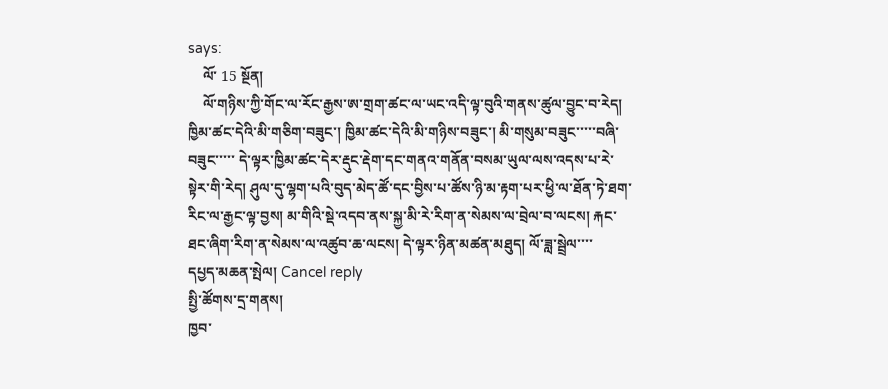says:
    ལོ་ 15 སྔོན།
    ལོ་གཉིས་ཀྱི་གོང་ལ་རོང་རྒྱས་ཨ་གྲག་ཚང་ལ་ཡང་འདི་ལྟ་བུའི་གནས་ཚུལ་བྱུང་བ་རེད། ཁྱིམ་ཚང་དེའི་མི་གཅིག་བཟུང་། ཁྱིམ་ཚང་དེའི་མི་གཉིས་བཟུང་། མི་གསུམ་བཟུང་་་་་བཞི་བཟུང་་་་་ དེ་ལྟར་ཁྱིམ་ཚང་དེར་རྡུང་རྡེག་དང་གནའ་གནོན་བསམ་ཡུལ་ལས་འདས་པ་རེ་སྟེར་གི་རེད། ཤུལ་དུ་ལྷག་པའི་བུད་མེད་ཚོ་དང་བྱིས་པ་ཚོས་ཉི་མ་རྟག་པར་ཕྱི་ལ་ཐོན་ཏེ་ཐག་རིང་ལ་རྒྱང་ལྟ་བྱས། མ་གིའི་སྡེ་འདབ་ནས་སྐྱ་མི་རེ་རིག་ན་སེམས་ལ་བྲེལ་བ་ལངས། རྐང་ཐང་ཞིག་རིག་ན་སེམས་ལ་འཚུབ་ཆ་ལངས། དེ་ལྟར་ཉིན་མཚན་མཐུད། ལོ་ཟླ་སྦྲེལ་་་་
དཔྱད་མཆན་སྤེལ། Cancel reply
སྤྱི་ཚོགས་དྲ་གནས།
ཁྱབ་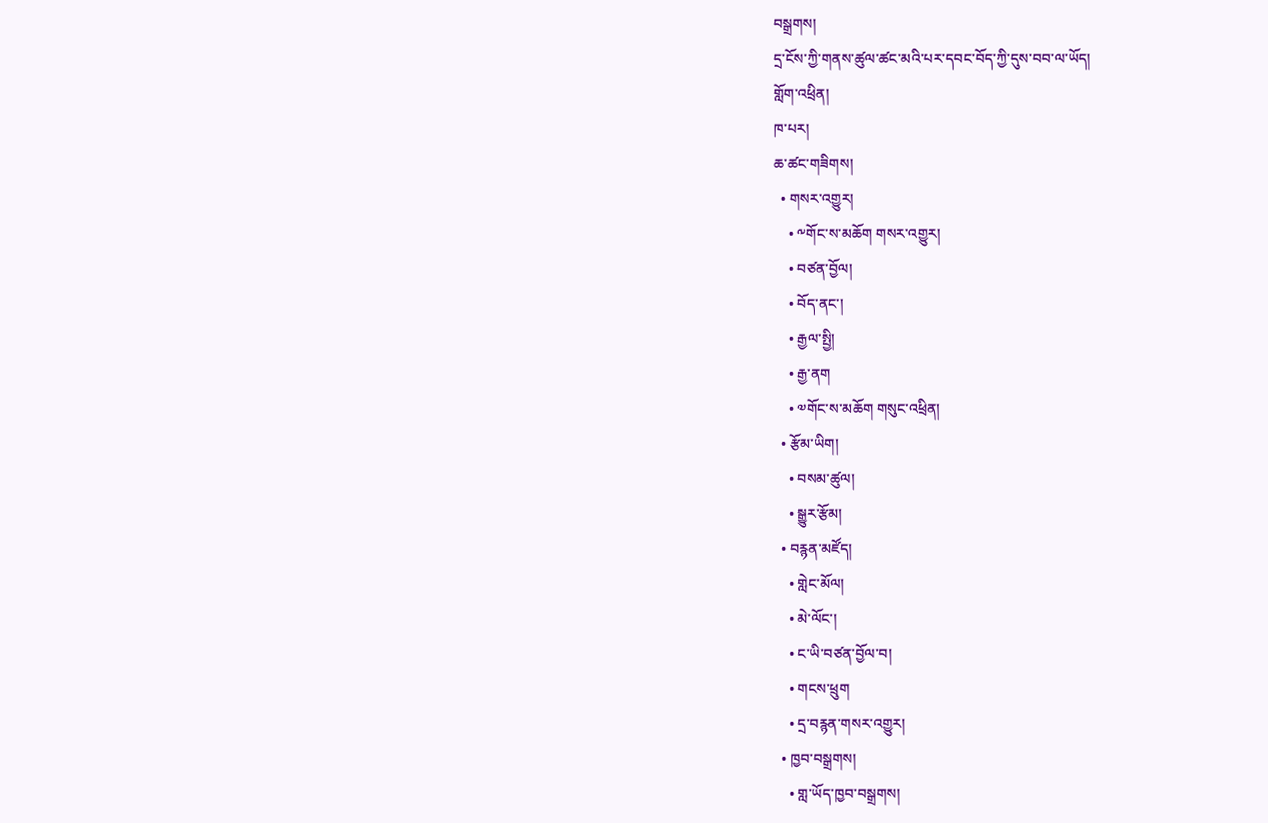བསྒྲགས།
དྲ་ངོས་ཀྱི་གནས་ཚུལ་ཚང་མའི་པར་དབང་བོད་ཀྱི་དུས་བབ་ལ་ཡོད།
གློག་འཕྲིན།
ཁ་པར།
ཆ་ཚང་གཟིགས།
  • གསར་འགྱུར།
    • ༸གོང་ས་མཆོག གསར་འགྱུར།
    • བཙན་བྱོལ།
    • བོད་ནང་།
    • རྒྱལ་སྤྱི།
    • རྒྱ་ནག
    • ༧གོང་ས་མཆོག གསུང་འཕྲིན།
  • རྩོམ་ཡིག།
    • བསམ་ཚུལ།
    • སྒྱུར་རྩོམ།
  • བརྙན་མཛོད།
    • གླེང་མོལ།
    • མེ་ལོང་།
    • ང་ཡི་བཙན་བྱོལ་བ།
    • གངས་ཕྲུག
    • དྲ་བརྙན་གསར་འགྱུར།
  • ཁྱབ་བསྒྲགས།
    • གླ་ཡོད་ཁྱབ་བསྒྲགས།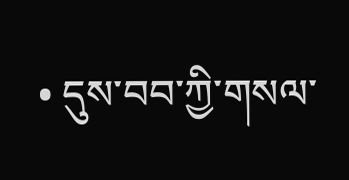• དུས་བབ་ཀྱི་གསལ་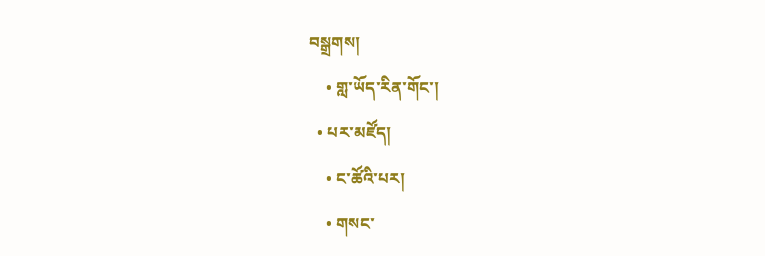བསྒྲགས།
    • གླ་ཡོད་རིན་གོང་།
  • པར་མཛོད།
    • ང་ཚོའི་པར།
    • གསང་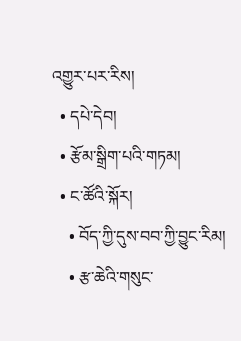འགྱུར་པར་རིས།
  • དཔེ་དེབ།
  • རྩོམ་སྒྲིག་པའི་གཏམ།
  • ང་ཚོའི་སྐོར།
    • བོད་ཀྱི་དུས་བབ་ཀྱི་བྱུང་རིམ།
    • རྩ་ཆེའི་གསུང་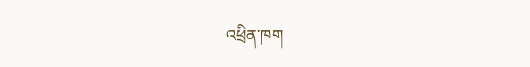འཕྲིན་ཁག